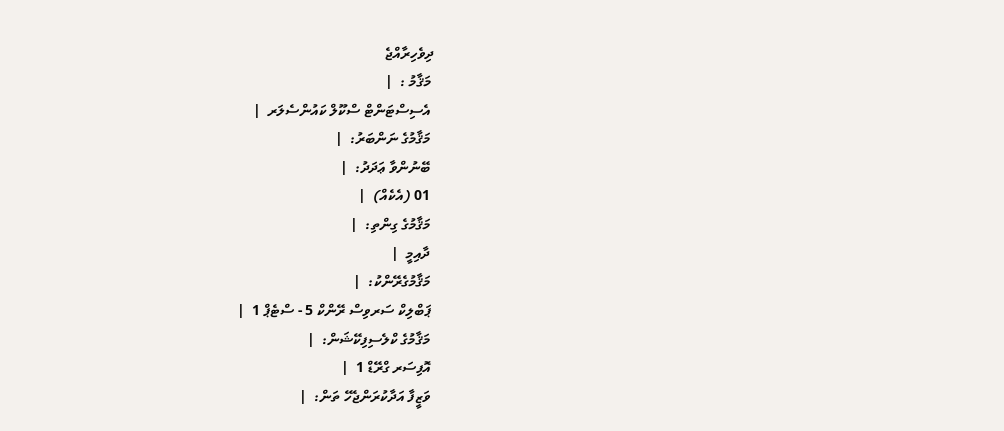ދިވެހިރާއްޖެ
 މަޤާމު :  |
 އެސިސްޓަންޓް ސްކޫލް ކައުންސެލަރ  |
 މަޤާމުގެ ނަންބަރު:  |
 ބޭނުންވާ ޢަދަދު:  |
 01 (އެކެއް)  |
 މަޤާމުގެ ގިންތި:  |
 ދާއިމީ  |
 މަޤާމުގެރޭންކު:  |
 ޕަބްލިކް ސަރވިސް ރޭންކް 5 - ސްޓެޕް 1  |
 މަޤާމުގެ ކްލެސިފިކޭޝަން:  |
 އޮފިސަރ ގްރޭޑް 1  |
 ވަޒީފާ އަދާކުރަންޖެހޭ ތަން:  |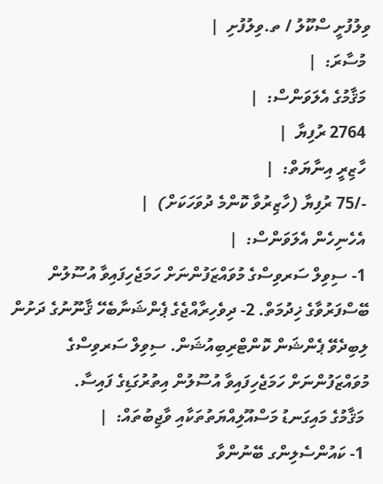ވިލުފުށީ ސްކޫލު / ތ.ވިލުފުށި  |
 މުސާރަ:  |
 މަޤާމުގެ އެލަވަންސް:  |
 2764 ރުފިޔާ  |
 ހާޒިރީ އިނާޔަތް:  |
 -/75 ރުފިޔާ (ހާޒިރުވާ ކޮންމެ ދުވަހަކަށް)  |
 އެހެނިހެން އެލަވަންސް:  |
 1- ސިވިލް ސަރވިސްގެ މުވައްޒަފުންނަށް ހަމަޖެހިފައިވާ އުސޫލުން ބޭސްފަރުވާގެ ޚިދުމަތް. 2- ދިވެހިރާއްޖެގެ ޕެންޝަނާބެހޭ ޤާނޫނުގެ ދަށުން ލިބިދެވޭ ޕެންޝަން ކޮންޓްރިބިއުޝަން. ސިވިލް ސަރވިސްގެ މުވައްޒަފުންނަށް ހަމަޖެހިފައިވާ އުސޫލުން އިތުރުގަޑިގެ ފައިސާ.
 މަޤާމުގެ މައިގަނޑު މަސްއޫލިއްޔަތުތަކާއި ވާޖިބުތައް:  |
 1- ކައުންސެލިންގ ބޭނުންވާ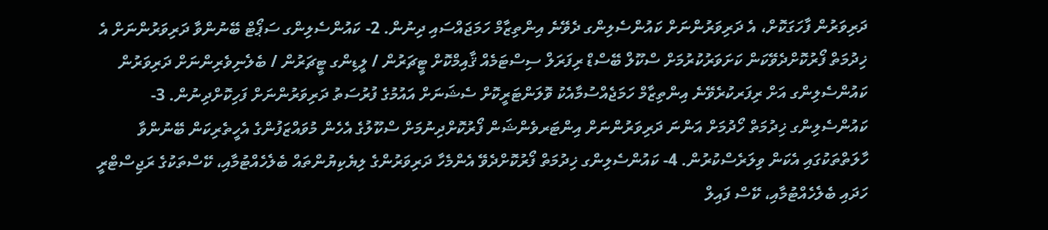ދަރިވަރުން ފާހަގަކޮށް، އެ ދަރިވަރުންނަށް ކައުންސެލިންގ ދެވޭނެ އިންތިޒާމް ހަމަޖައްސައި ދިނުން. 2- ކައުންސެލިންގ ސަޕޯޓް ބޭނުންވާ ދަރިވަރުންނަށް އެ ޚިދުމަތް ފޯރުކޮށްދެވޭކަން ކަށަވަރުކުރުމަށް ސްކޫލް ބޭސްޑް ރިފަރަލް ސިސްޓަމެއް ޤާއިމްކޮށް ޓީޗަރުން / ލީޑިންގ ޓީޗަރުން / ބެލެނިވެރިންނަށް ދަރިވަރުން ކައުންސެލިންގ އަށް ރިފަރކުރެވޭނެ އިންތިޒާމް ހަމަޖެއްސުމާއެކު ވޮލަންޓަރީކޮށް ސެޝަނަށް އައުމުގެ ފުރުސަތު ދަރިވަރުންނަށް ފަހިކޮށްދިނުން. 3- ކައުންސެލިންގ ޚިދުމަތް ހޯދުމަށް އަންނަ ދަރިވަރުންނަށް އިންޓަރވެންޝަން ފޯރުކޮށްދިނުމަށް ސްކޫލުގެ އެހެން މުވައްޒަފުންގެ އެހީތެރިކަން ބޭނުންވާ ހާލަތްތަކުގައި އެކަން ވިލަރެސްކުރުން. 4- ކައުންސެލިންގ ޚިދުމަތް ފޯރުކޮށްދެވޭ އެންމެހާ ދަރިވަރުންގެ ލިޔެކިޔުންތައް ބެލެހެއްޓުމާއި، ކޭސްތަކުގެ ރަޖިސްޓްރީ ހަދައި ބެލެހެއްޓުމާއި، ކޭސް ފައިލް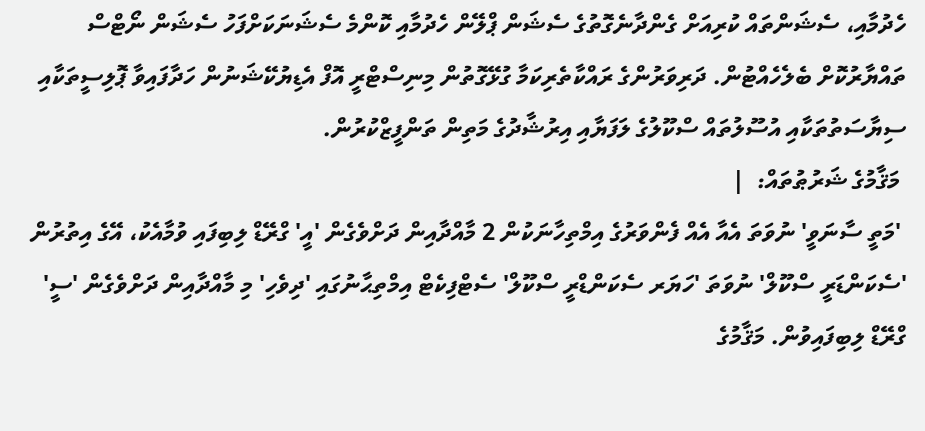ހެދުމާއި، ސެޝަންތައް ކުރިއަށް ގެންދާނެގޮތުގެ ސެޝަން ޕްލޭން ހެދުމާއި ކޮންމެ ސެޝަނަކަށްފަހު ސެޝަން ނޯޓްސް ތައްޔާރުކޮށް ބެލެހެއްޓުން. ދަރިވަރުންގެ ރައްކާތެރިކަމާ ގުޅޭގޮތުން މިނިސްޓްރީ އޮފް އެޑިޔުކޭޝަނުން ހަދާފައިވާ ޕޮލިސީތަކާއި ސިޔާސަތުތަކާއި އުސޫލުތައް ސްކޫލުގެ ލަފަޔާއި އިރުޝާދުގެ މަތިން ތަންފީޒްކުރުން.
 މަޤާމުގެ ޝަރުޠުތައް:  |
 'މަތީ ސާނަވީ' ނުވަތަ އެއާ އެއް ފެންވަރުގެ އިމްތިހާނަކުން 2 މާއްދާއިން ދަށްވެގެން 'އީ' ގްރޭޑް ލިބިފައި ވުމާއެކު، އޭގެ އިތުރުން 'ސެކަންޑަރީ ސްކޫލް' ނުވަތަ 'ހަޔަރ ސެކަންޑްރީ ސްކޫލް' ސެޓްފިކެޓް އިމްތިޙާނުގައި 'ދިވެހި' މި މާއްދާއިން ދަށްވެގެން 'ސީ' ގްރޭޑް ލިބިފައިވުން. މަޤާމުގެ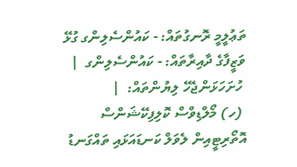ތަޢުލީމީ ރޮނގުތައް: - ކައުންސެލިންގ ގުޅޭ ވަޒީފާގެ ދާއިރާތައް: - ކައުންސެލިންގ  |
 ހުށަހަޅަންޖެހޭ ލިޔުންތައް:  |
 (ހ) މޯލްޑިވްސް ކޮލިފިކޭޝަންސް އޮތޯރިޓީއިން ލެވަލް ކަނޑައަޅައި ތައްގަނޑު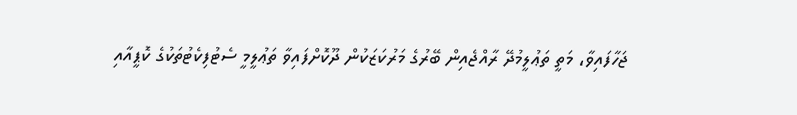ޖަހާފައިވާ، މަތީ ތަޢުލީމުދޭ ރާއްޖެއިން ބޭރުގެ މަރުކަޒަކުން ދޫކޮށްފައިވާ ތަޢުލީމީ ސެޓުފިކެޓުތަކުގެ ކޮޕީއާއި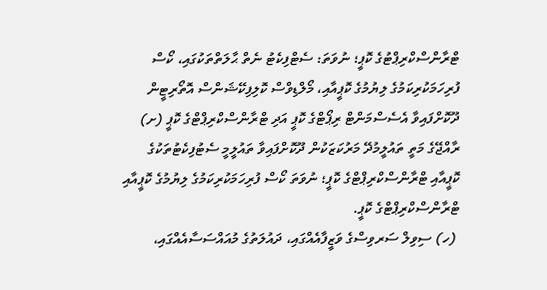ޓްރާންސްކްރިޕްޓުގެ ކޮޕީ؛ ނުވަތަ: ސެޓްފިކެޓު ނެތް ޙާލަތްތަކުގައި، ކޯސް ފުރިހަމަކުރިކަމުގެ ލިޔުމުގެ ކޮޕީއާއި، މޯލްޑިވްސް ކޮލިފިކޭޝަންސް އޮތޯރިޓީން ދޫކޮށްފައިވާ އެސެސްމަންޓް ރިޕޯޓްގެ ކޮޕީ އަދި ޓްރާންސްކްރިޕްޓްގެ ކޮޕީ (ށ) ރާއްޖޭގެ މަތީ ތައުލީމުދޭ މަރުކަޒަކުން ދޫކޮށްފައިވާ ތައުލީމީ ސެޓުފިކެޓުތަކުގެ ކޮޕީއާއި ޓްރާންސްކްރިޕްޓްގެ ކޮޕީ؛ ނުވަތަ ކޯސް ފުރިހަމަކުރިކަމުގެ ލިޔުމުގެ ކޮޕީއާއި ޓްރާންސްކްރިޕްޓްގެ ކޮޕީ.
 (ހ) ސިވިލް ސަރވިސްގެ ވަޒީފާއެއްގައި، ދައުލަތުގެ މުއައްސަސާއެއްގައި،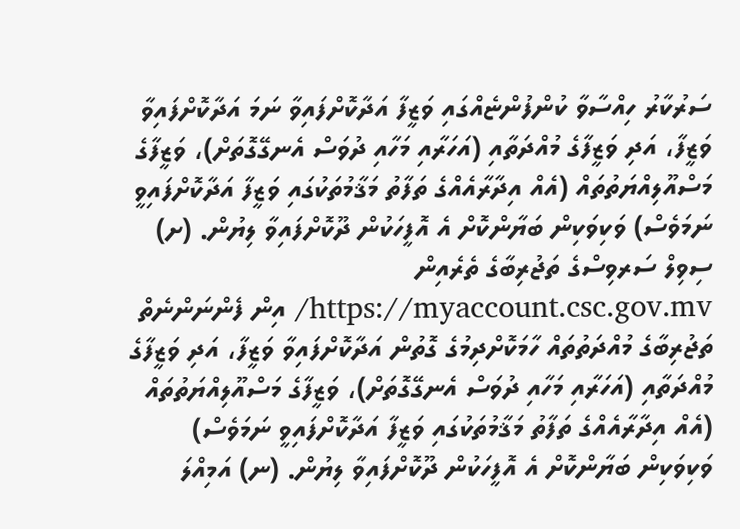ސަރުކާރު ހިއްސާވާ ކުންފުންޏެއްގައި ވަޒީފާ އަދާކޮށްފައިވާ ނަމަ އަދާކޮށްފައިވާ ވަޒީފާ، އަދި ވަޒީފާގެ މުއްދަތާއި (އަހަރާއި މަހާއި ދުވަސް އެނގޭގޮތަށް)، ވަޒީފާގެ މަސްއޫލިއްޔަތުތައް (އެއް އިދާރާއެއްގެ ތަފާތު މަޤާމުތަކުގައި ވަޒީފާ އަދާކޮށްފައިވީ ނަމަވެސް) ވަކިވަކިން ބަޔާންކޮށް އެ އޮފީހަކުން ދޫކޮށްފައިވާ ލިޔުން. (ށ) ސިވިލް ސަރވިސްގެ ތަޖުރިބާގެ ތެރެއިން https://myaccount.csc.gov.mv/ އިން ފެންނަންނެތް ތަޖުރިބާގެ މުއްދަތުތައް ހާމަކޮށްދިމުގެ ގޮތުން އަދާކޮށްފައިވާ ވަޒީފާ، އަދި ވަޒީފާގެ މުއްދަތާއި (އަހަރާއި މަހާއި ދުވަސް އެނގޭގޮތަށް)، ވަޒީފާގެ މަސްއޫލިއްޔަތުތައް (އެއް އިދާރާއެއްގެ ތަފާތު މަޤާމުތަކުގައި ވަޒީފާ އަދާކޮށްފައިވީ ނަމަވެސް) ވަކިވަކިން ބަޔާންކޮށް އެ އޮފީހަކުން ދޫކޮށްފައިވާ ލިޔުން. (ނ) އަމިއްލަ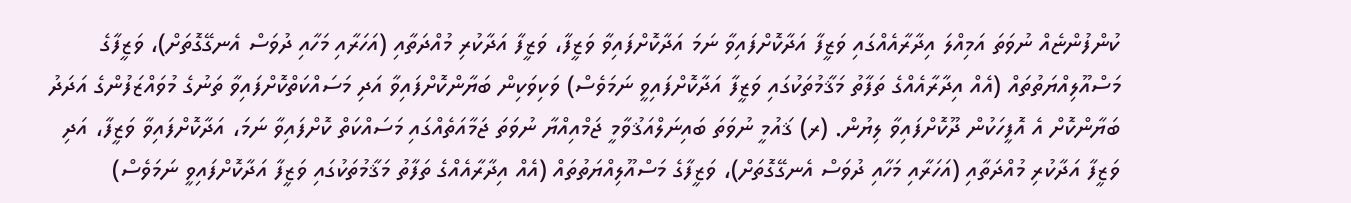ކުންފުންޏެއް ނުވަތަ އަމިއްލަ އިދާރާއެއްގައި ވަޒީފާ އަދާކޮށްފައިވާ ނަމަ އަދާކޮށްފައިވާ ވަޒީފާ، ވަޒީފާ އަދާކުރި މުއްދަތާއި (އަހަރާއި މަހާއި ދުވަސް އެނގޭގޮތަށް)، ވަޒީފާގެ މަސްއޫލިއްޔަތުތައް (އެއް އިދާރާއެއްގެ ތަފާތު މަޤާމުތަކުގައި ވަޒީފާ އަދާކޮށްފައިވީ ނަމަވެސް) ވަކިވަކިން ބަޔާންކޮށްފައިވާ އަދި މަސައްކަތްކޮށްފައިވާ ތަނުގެ މުވައްޒަފުންގެ އަދަދު ބަޔާންކޮށް އެ އޮފީހަކުން ދޫކޮށްފައިވާ ލިޔުން. (ރ) ޤައުމީ ނުވަތަ ބައިނަލްއަޤުވާމީ ޖަމްއިއްޔާ ނުވަތަ ޖަމާއަތެއްގައި މަސައްކަތް ކޮށްފައިވާ ނަމަ، އަދާކޮށްފައިވާ ވަޒީފާ، އަދި ވަޒީފާ އަދާކުރި މުއްދަތާއި (އަހަރާއި މަހާއި ދުވަސް އެނގޭގޮތަށް)، ވަޒީފާގެ މަސްއޫލިއްޔަތުތައް (އެއް އިދާރާއެއްގެ ތަފާތު މަޤާމުތަކުގައި ވަޒީފާ އަދާކޮށްފައިވީ ނަމަވެސް)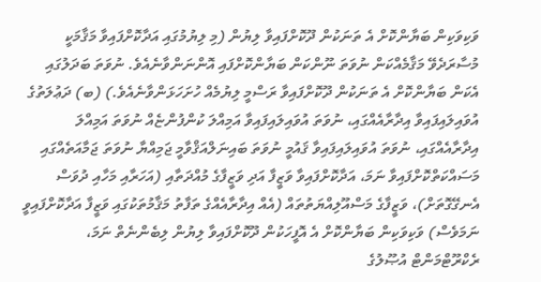ވަކިވަކިން ބަޔާންކޮށް އެ ތަނަކުން ދޫކޮށްފައިވާ ލިޔުން (މި ލިޔުމުގައި އަދާކޮށްފައިވާ މަޤާމަކީ މުސާރަދެވޭ މަޤާމެއްކަން ނުވަތަ ނޫންކަން ބަޔާންކޮށްފައި އޮންނަންވާނެއެވެ. ނުވަތަ ބަދަލުގައި އެކަން ބަޔާންކޮށް އެ ތަނަކުން ދޫކޮށްފައިވާ ރަސްމީ ލިޔުމެއް ހުށަހަޅަންވާނެއެވެ.) (ބ) ދަޢުލަތުގެ އުވައިލައިފައިވާ އިދާރާއެއްގައި، ނުވަތަ އުވައިލައިފައިވާ އަމިއްލަ ކުންފުންޏެއް ނުވަތަ އަމިއްލަ އިދާރާއެއްގައި، ނުވަތަ އުވައިލައިފައިވާ ޤައުމީ ނުވަތަ ބައިނަލްއަޤްވާމީ ޖަމިއްޔާ ނުވަތަ ޖަމާއަތެއްގައި މަސައްކަތްކޮށްފައިވާ ނަމަ، އަދާކޮށްފައިވާ ވަޒީފާ އަދި ވަޒީފާގެ މުއްދަތާއި (އަހަރާއި މަހާއި ދުވަސް އެނގޭގޮތަށް)، ވަޒީފާގެ މަސްއޫލިއްޔަތުތައް (އެއް އިދާރާއެއްގެ ތަފާތު މަޤާމުތަކުގައި ވަޒީފާ އަދާކޮށްފައިވީ ނަމަވެސް) ވަކިވަކިން ބަޔާންކޮށް އެ އޮފީހަކުން ދޫކޮށްފައިވާ ލިޔުން ލިބެންނެތް ނަމަ، ރެކްރޫޓްމަންޓް އުޞޫލުގެ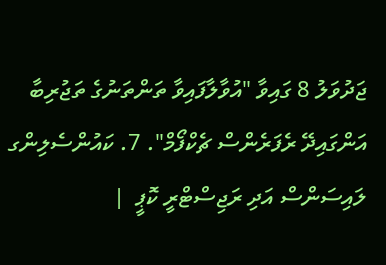ޖަދުވަލު 8 ގައިވާ "އުވާލާފައިވާ ތަންތަނުގެ ތަޖުރިބާ އަންގައިދޭ ރެފަރެންސް ޗެކްފޯމް". 7. ކައުންސެލިންގ ލައިސަންސް އަދި ރަޖިސްޓްރީ ކޮޕީ  |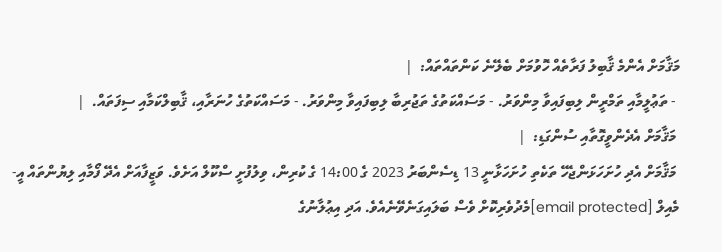މަޤާމަށް އެންމެ ޤާބިލު ފަރާތެއް ހޮވުމަށް ބެލޭނެ ކަންތައްތައް:  |
 - ތަޢުލީމާއި ތަމްރީން ލިބިފައިވާ މިންވަރު. - މަސައްކަތުގެ ތަޖުރިބާ ލިބިފައިވާ މިންވަރު. - މަސައްކަތުގެ ހުނަރާއި، ޤާބިލްކަމާއި ސިފަތައް.  |
 މަޤާމަށް އެދެންވީގޮތާއި ސުންގަޑި:  |
 މަޤާމަށް އެދި ހުށަހަޅަންޖެހޭ ތަކެތި ހުށަހަޅާނީ 13 ޑިސެންބަރު 2023 ގެ 14:00 ގެ ކުރިން، ވިލުފުށީ ސްކޫލް އަށެވެ. ވަޒީފާއަށް އެދޭ ފޯމާއި ލިޔުންތައް އީ-މެއިލް [email protected]މެދުވެރިކޮށް ވެސް ބަލައިގަނެވޭނެއެވެ. އަދި އިޢުލާނުގެ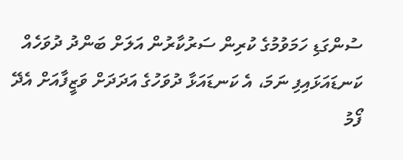ސުންގަޑި ހަމަވުމުގެ ކުރިން ސަރުކާރުން އަލަށް ބަންދު ދުވަހެއް ކަނޑައަޅައިފި ނަމަ، އެ ކަނޑައަޅާ ދުވަހުގެ އަދަދަށް ވަޒީފާއަށް އެދޭ ފޯމު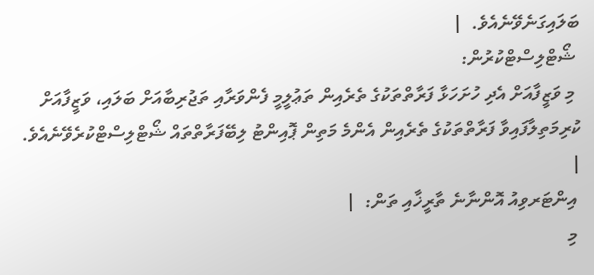ބަލައިގަނެވޭނެއެވެ.  |
 ޝޯޓްލިސްޓްކުރުން:
 މި ވަޒީފާއަށް އެދި ހުށަހަޅާ ފަރާތްތަކުގެ ތެރެއިން ތަޢުލީމީ ފެންވަރާއި ތަޖުރިބާއަށް ބަލައި، ވަޒީފާއަށް ކުރިމަތިލާފައިވާ ފަރާތްތަކުގެ ތެރެއިން އެންމެ މަތިން ޕޮއިންޓު ލިބޭފަރާތްތައް ޝޯޓްލިސްޓްކުރެވޭނެއެވެ.  |
 އިންޓަރވިއު އޮންނާނެ ތާރީޚާއި ތަން:  |
 މި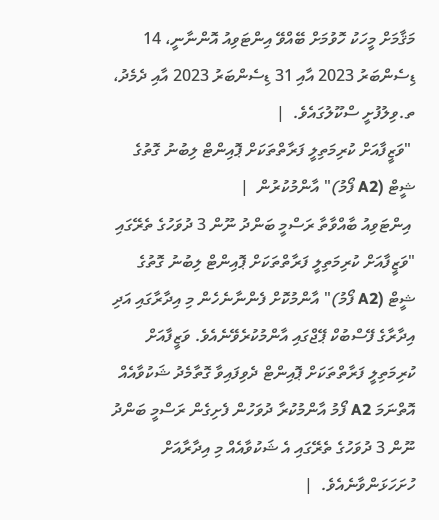މަޤާމަށް މީހަކު ހޮވުމަށް ބޭއްވޭ އިންޓަވިއު އޮންނާނީ، 14 ޑިސެންބަރު 2023 އާއި 31 ޑިސެންބަރު 2023 އާއި ދެމެދު، ތ.ވިލުފުށީ ސްކޫލުގައެވެ.  |
 "ވަޒީފާއަށް ކުރިމަތިލީ ފަރާތްތަކަށް ޕޮއިންޓް ލިބުނު ގޮތުގެ ޝީޓް (A2 ފޯމު)" އާންމުކުރުން  |
 އިންޓަވިއު ބާއްވާތާ ރަސްމީ ބަންދު ނޫން 3 ދުވަހުގެ ތެރޭގައި "ވަޒީފާއަށް ކުރިމަތިލީ ފަރާތްތަކަށް ޕޮއިންޓް ލިބުނު ގޮތުގެ ޝީޓް (A2 ފޯމު)" އާންމުކޮށް ފެންނާނެހެން މި އިދާރާގައި އަދި އިދާރާގެ ފޭސްބުކް ޕޭޖްގައި އާންމުކުރެވޭނެއެވެ. ވަޒީފާއަށް ކުރިމަތިލީ ފަރާތްތަކަށް ޕޮއިންޓް ދެވިފައިވާ ގޮތާމެދު ޝަކުވާއެއް އޮތްނަމަ A2 ފޯމު އާންމުކުރާ ދުވަހުން ފެށިގެން ރަސްމީ ބަންދު ނޫން 3 ދުވަހުގެ ތެރޭގައި އެ ޝަކުވާއެއް މި އިދާރާއަށް ހުށަހަޅަންވާނެއެވެ.  |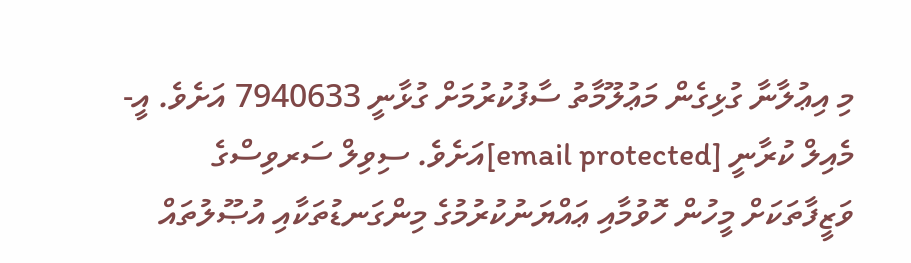މި އިޢުލާނާ ގުޅިގެން މަޢުލޫމާތު ސާފުކުރުމަށް ގުޅާނީ 7940633 އަށެވެ. އީ-މެއިލް ކުރާނީ [email protected]އަށެވެ. ސިވިލް ސަރވިސްގެ ވަޒީފާތަކަށް މީހުން ހޮވުމާއި ޢައްޔަނުކުރުމުގެ މިންގަނޑުތަކާއި އުޞޫލުތައް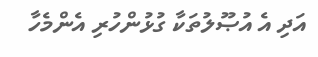އަދި އެ އުޞޫލުތަކާ ގުޅުންހުރި އެންމެހާ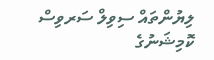ލިޔުންތައް ސިވިލް ސަރވިސް ކޮމިޝަނުގެ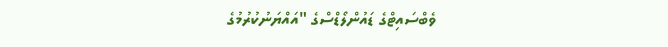ވެބްސައިޓްގެ ޑައުންލޯޑްސްގެ "އައްޔަނުކުރުމުގެ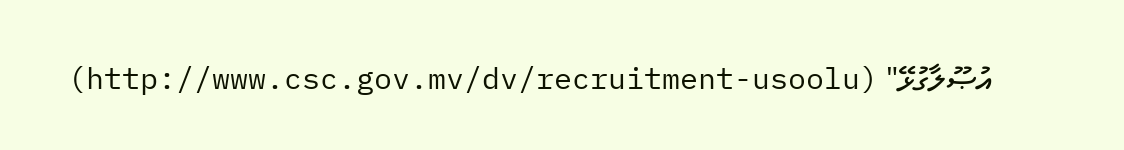އުޞޫލާގުޅޭ" (http://www.csc.gov.mv/dv/recruitment-usoolu)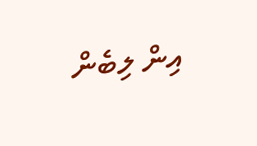އިން ލިބެން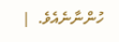ހުންނާނެއެވެ.  |